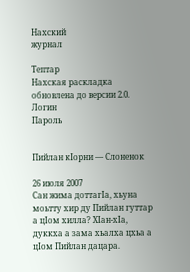Нахский
журнал

Тептар
Нахская раскладка обновлена до версии 2.0.
Логин
Пароль


Пийлан кIорни — Слоненок

26 июля 2007
Сан жима доттагIа, хьуна моьтту хир ду Пийлан гуттар а цIом хилла? ХIан-хIа, дуккха а зама хьалха цхьа а цIом Пийлан дацара.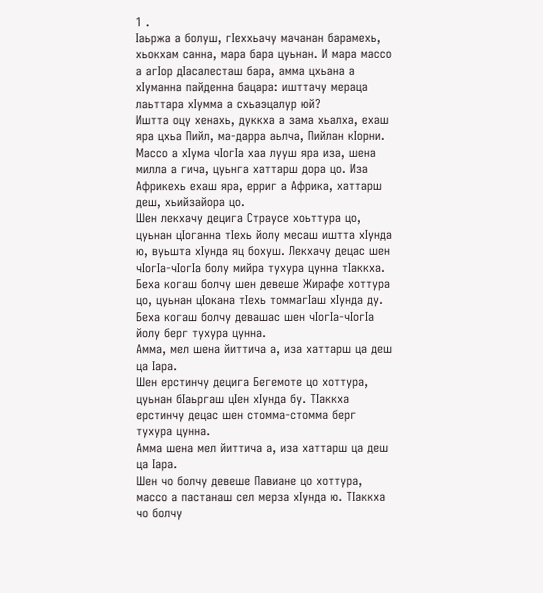1 .
Iаьржа а болуш, гIеххьачу мачанан барамехь, хьокхам санна, мара бара цуьнан. И мара массо а агIор дIасалесташ бара, амма цхьана а хIуманна пайденна бацара: ишттачу мераца лаьттара хIумма а схьаэцалур юй?
Иштта оцу хенахь, дуккха а зама хьалха, ехаш яра цхьа Пийл, ма-дарра аьлча, Пийлан кIорни. Массо а хIума чIогIа хаа лууш яра иза, шена милла а гича, цуьнга хаттарш дора цо. Иза Африкехь ехаш яра, ерриг а Африка, хаттарш деш, хьийзайора цо.
Шен лекхачу децига Страусе хоьттура цо, цуьнан цIоганна тIехь йолу месаш иштта хIунда ю, вуьшта хIунда яц бохуш. Лекхачу децас шен чIогIа-чIогIа болу мийра тухура цунна тIаккха.
Беха когаш болчу шен девеше Жирафе хоттура цо, цуьнан цIокана тIехь томмагIаш хIунда ду. Беха когаш болчу девашас шен чIогIа-чIогIа йолу берг тухура цунна.
Амма, мел шена йиттича а, иза хаттарш ца деш ца Iара.
Шен ерстинчу децига Бегемоте цо хоттура, цуьнан бIаьргаш цIен хIунда бу. ТIаккха ерстинчу децас шен стомма-стомма берг тухура цунна.
Амма шена мел йиттича а, иза хаттарш ца деш ца Iара.
Шен чо болчу девеше Павиане цо хоттура, массо а пастанаш сел мерза хIунда ю. ТIаккха чо болчу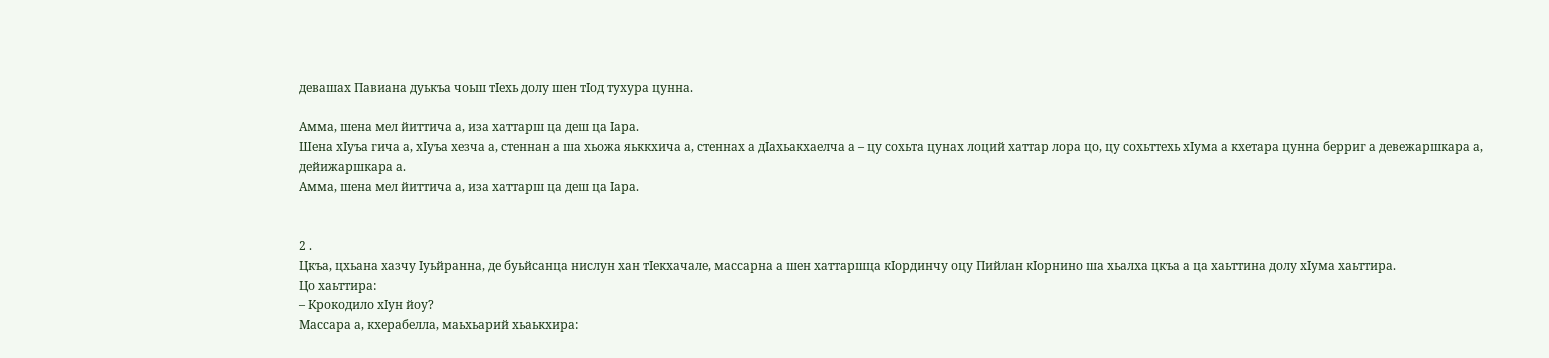девашах Павиана дуькъа чоьш тIехь долу шен тIод тухура цунна.

Амма, шена мел йиттича а, иза хаттарш ца деш ца Iара.
Шена хIуъа гича а, хIуъа хезча а, стеннан а ша хьожа яьккхича а, стеннах а дIахьакхаелча а – цу сохьта цунах лоций хаттар лора цо, цу сохьттехь хIума а кхетара цунна берриг а девежаршкара а, дейижаршкара а.
Амма, шена мел йиттича а, иза хаттарш ца деш ца Iара.


2 .
Цкъа, цхьана хазчу Iуьйранна, де буьйсанца нислун хан тIекхачале, массарна а шен хаттаршца кIординчу оцу Пийлан кIорнино ша хьалха цкъа а ца хаьттина долу хIума хаьттира.
Цо хаьттира:
– Крокодило хIун йоу?
Массара а, кхерабелла, маьхьарий хьаькхира: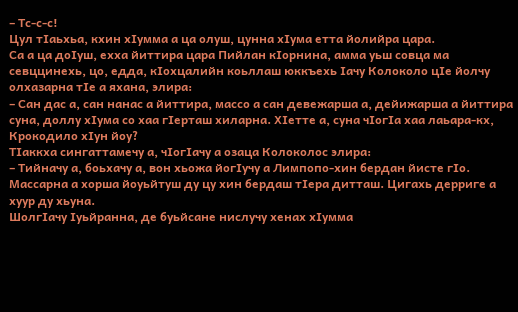– Тс-с-с!
Цул тIаьхьа, кхин хIумма а ца олуш, цунна хIума етта йолийра цара.
Са а ца доIуш, ехха йиттира цара Пийлан кIорнина, амма уьш совца ма севццинехь, цо, едда, кIохцалийн коьллаш юккъехь Iачу Колоколо цIе йолчу олхазарна тIе а яхана, элира:
– Сан дас а, сан нанас а йиттира, массо а сан девежарша а, дейижарша а йиттира суна, доллу хIума со хаа гIерташ хиларна. ХIетте а, суна чIогIа хаа лаьара-кх, Крокодило хIун йоу?
ТIаккха сингаттамечу а, чIогIачу а озаца Колоколос элира:
– Тийначу а, боьхачу а, вон хьожа йогIучу а Лимпопо-хин бердан йисте гIо. Массарна а хорша йоуьйтуш ду цу хин бердаш тIера дитташ. Цигахь дерриге а хуур ду хьуна.
ШолгIачу Iуьйранна, де буьйсане нислучу хенах хIумма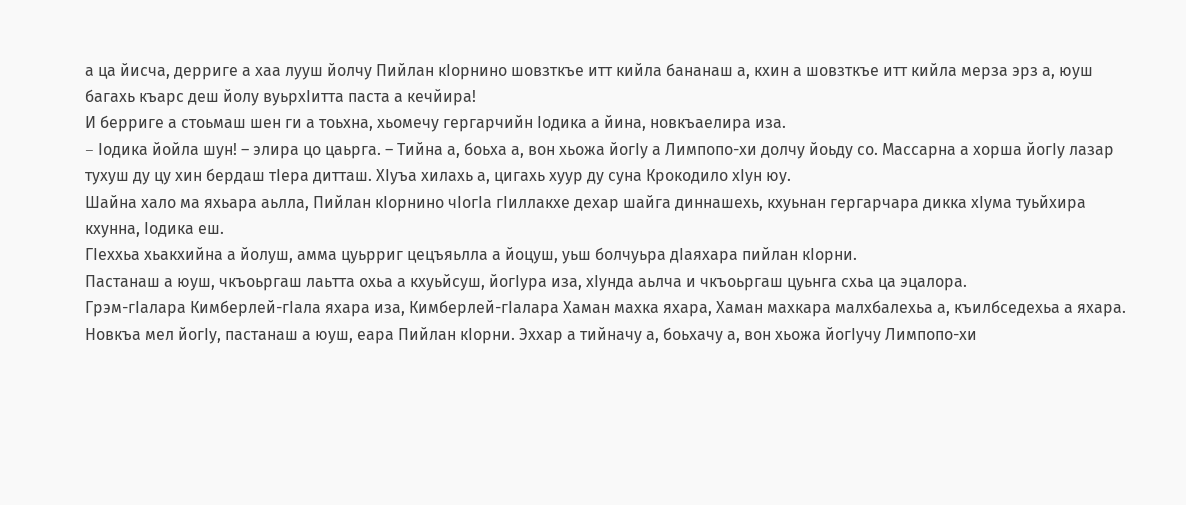а ца йисча, дерриге а хаа лууш йолчу Пийлан кIорнино шовзткъе итт кийла бананаш а, кхин а шовзткъе итт кийла мерза эрз а, юуш багахь къарс деш йолу вуьрхIитта паста а кечйира!
И берриге а стоьмаш шен ги а тоьхна, хьомечу гергарчийн Iодика а йина, новкъаелира иза.
– Iодика йойла шун! – элира цо цаьрга. – Тийна а, боьха а, вон хьожа йогIу а Лимпопо-хи долчу йоьду со. Массарна а хорша йогIу лазар тухуш ду цу хин бердаш тIера дитташ. ХIуъа хилахь а, цигахь хуур ду суна Крокодило хIун юу.
Шайна хало ма яхьара аьлла, Пийлан кIорнино чIогIа гIиллакхе дехар шайга диннашехь, кхуьнан гергарчара дикка хIума туьйхира кхунна, Iодика еш.
ГIеххьа хьакхийна а йолуш, амма цуьрриг цецъяьлла а йоцуш, уьш болчуьра дIаяхара пийлан кIорни.
Пастанаш а юуш, чкъоьргаш лаьтта охьа а кхуьйсуш, йогIура иза, хIунда аьлча и чкъоьргаш цуьнга схьа ца эцалора.
Грэм-гIалара Кимберлей-гIала яхара иза, Кимберлей-гIалара Хаман махка яхара, Хаман махкара малхбалехьа а, къилбседехьа а яхара.
Новкъа мел йогIу, пастанаш а юуш, еара Пийлан кIорни. Эххар а тийначу а, боьхачу а, вон хьожа йогIучу Лимпопо-хи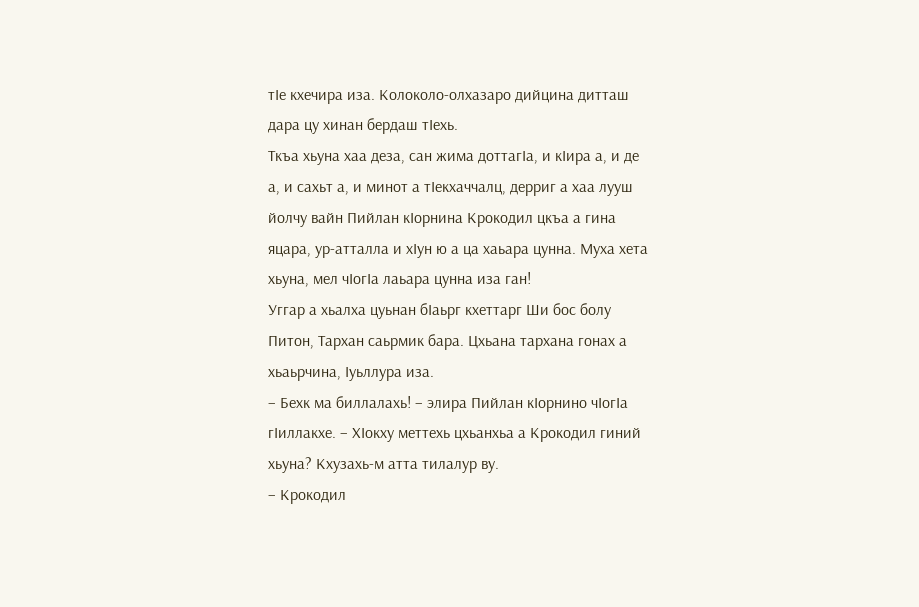тIе кхечира иза. Колоколо-олхазаро дийцина дитташ дара цу хинан бердаш тIехь.
Ткъа хьуна хаа деза, сан жима доттагIа, и кIира а, и де а, и сахьт а, и минот а тIекхаччалц, дерриг а хаа лууш йолчу вайн Пийлан кIорнина Крокодил цкъа а гина яцара, ур-атталла и хIун ю а ца хаьара цунна. Муха хета хьуна, мел чIогIа лаьара цунна иза ган!
Уггар а хьалха цуьнан бIаьрг кхеттарг Ши бос болу Питон, Тархан саьрмик бара. Цхьана тархана гонах а хьаьрчина, Iуьллура иза.
– Бехк ма биллалахь! – элира Пийлан кIорнино чIогIа гIиллакхе. – ХIокху меттехь цхьанхьа а Крокодил гиний хьуна? Кхузахь-м атта тилалур ву.
– Крокодил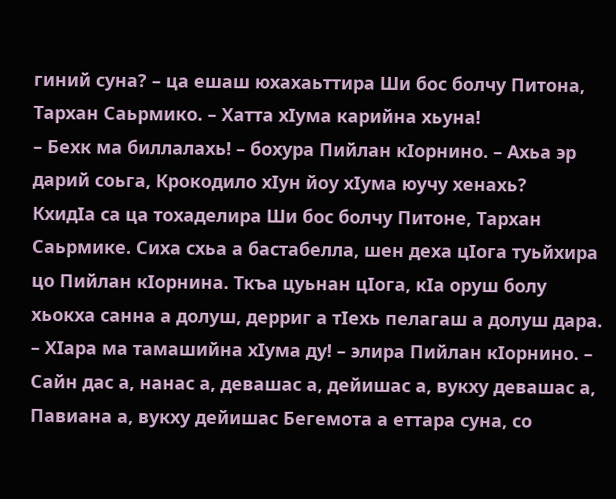гиний суна? – ца ешаш юхахаьттира Ши бос болчу Питона, Тархан Саьрмико. – Хатта хIума карийна хьуна!
– Бехк ма биллалахь! – бохура Пийлан кIорнино. – Ахьа эр дарий соьга, Крокодило хIун йоу хIума юучу хенахь?
КхидIа са ца тохаделира Ши бос болчу Питоне, Тархан Саьрмике. Сиха схьа а бастабелла, шен деха цIога туьйхира цо Пийлан кIорнина. Ткъа цуьнан цIога, кIа оруш болу хьокха санна а долуш, дерриг а тIехь пелагаш а долуш дара.
– ХIара ма тамашийна хIума ду! – элира Пийлан кIорнино. – Сайн дас а, нанас а, девашас а, дейишас а, вукху девашас а, Павиана а, вукху дейишас Бегемота а еттара суна, со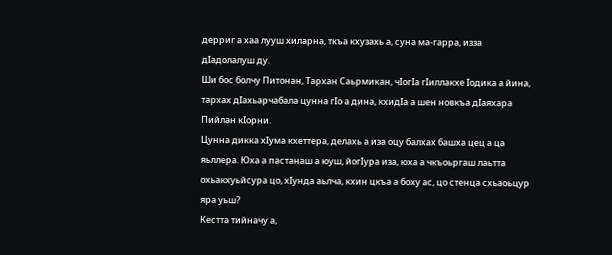дерриг а хаа лууш хиларна, ткъа кхузахь а, суна ма-гарра, изза дIадолалуш ду.
Ши бос болчу Питонан, Тархан Саьрмикан, чIогIа гIиллакхе Iодика а йина, тархах дIахьарчабала цунна гIо а дина, кхидIа а шен новкъа дIаяхара Пийлан кIорни.
Цунна дикка хIума кхеттера, делахь а иза оцу балхах башха цец а ца яьллера. Юха а пастанаш а юуш, йогIура иза, юха а чкъоьргаш лаьтта охьакхуьйсура цо, хIунда аьлча, кхин цкъа а боху ас, цо стенца схьаоьцур яра уьш?
Кестта тийначу а,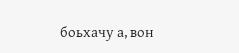боьхачу а, вон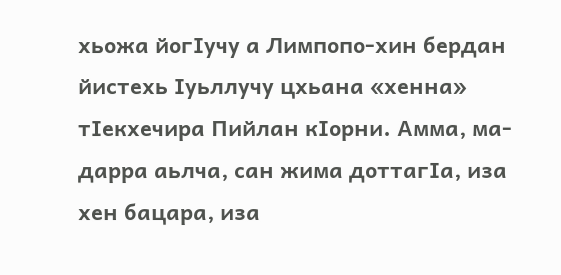хьожа йогIучу а Лимпопо-хин бердан йистехь Iуьллучу цхьана «хенна» тIекхечира Пийлан кIорни. Амма, ма-дарра аьлча, сан жима доттагIа, иза хен бацара, иза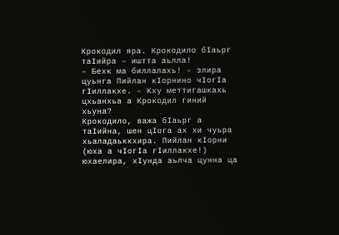Крокодил яра. Крокодило бIаьрг таIийра – иштта аьлла!
– Бехк ма биллалахь! – элира цуьнга Пийлан кIорнино чIогIа гIиллакхе. – Кху меттигашкахь цхьанхьа а Крокодил гиний хьуна?
Крокодило, важа бIаьрг а таIийна, шен цIога ах хи чуьра хьаладаьккхира. Пийлан кIорни (юха а чIогIа гIиллакхе!) юхаелира, хIунда аьлча цунна ца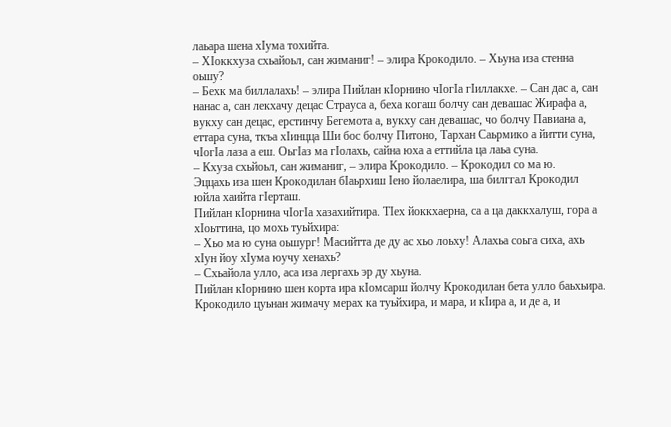лаьара шена хIума тохийта.
– ХIоккхуза схьайоьл, сан жиманиг! – элира Крокодило. – Хьуна иза стенна оьшу?
– Бехк ма биллалахь! – элира Пийлан кIорнино чIогIа гIиллакхе. – Сан дас а, сан нанас а, сан лекхачу децас Страуса а, беха когаш болчу сан девашас Жирафа а, вукху сан децас, ерстинчу Бегемота а, вукху сан девашас, чо болчу Павиана а, еттара суна, ткъа хIинцца Ши бос болчу Питоно, Тархан Саьрмико а йитти суна, чIогIа лаза а еш. ОьгIаз ма гIолахь, сайна юха а еттийла ца лаьа суна.
– Кхуза схьйоьл, сан жиманиг, – элира Крокодило. – Крокодил со ма ю.
Эццахь иза шен Крокодилан бIаьрхиш Iено йолаелира, ша билггал Крокодил юйла хаийта гIерташ.
Пийлан кIорнина чIогIа хазахийтира. ТIех йоккхаерна, са а ца даккхалуш, гора а хIоьттина, цо мохь туьйхира:
– Хьо ма ю суна оьшург! Масийтта де ду ас хьо лоьху! Алахьа соьга сиха, ахь хIун йоу хIума юучу хенахь?
– Схьайола улло, аса иза лергахь эр ду хьуна.
Пийлан кIорнино шен корта ира кIомсарш йолчу Крокодилан бета улло баьхьира. Крокодило цуьнан жимачу мерах ка туьйхира, и мара, и кIира а, и де а, и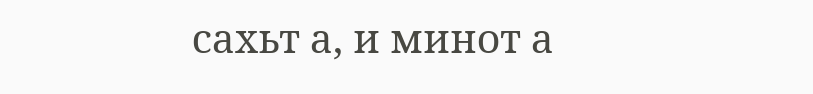сахьт а, и минот а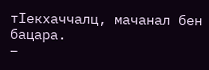тIекхаччалц, мачанал бен бацара.
–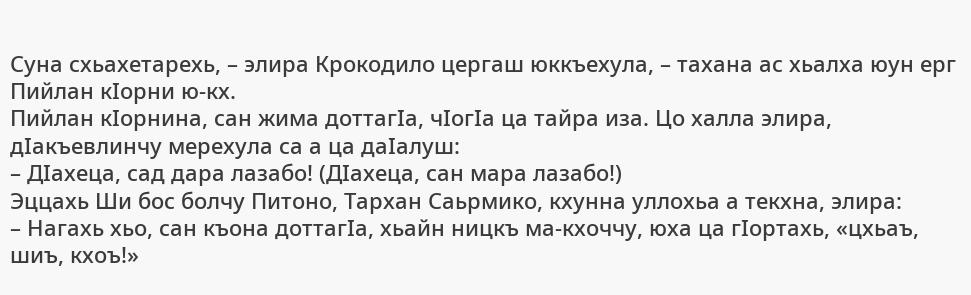Суна схьахетарехь, – элира Крокодило цергаш юккъехула, – тахана ас хьалха юун ерг Пийлан кIорни ю-кх.
Пийлан кIорнина, сан жима доттагIа, чIогIа ца тайра иза. Цо халла элира, дIакъевлинчу мерехула са а ца даIалуш:
– ДIахеца, сад дара лазабо! (ДIахеца, сан мара лазабо!)
Эццахь Ши бос болчу Питоно, Тархан Саьрмико, кхунна уллохьа а текхна, элира:
– Нагахь хьо, сан къона доттагIа, хьайн ницкъ ма-кхоччу, юха ца гIортахь, «цхьаъ, шиъ, кхоъ!»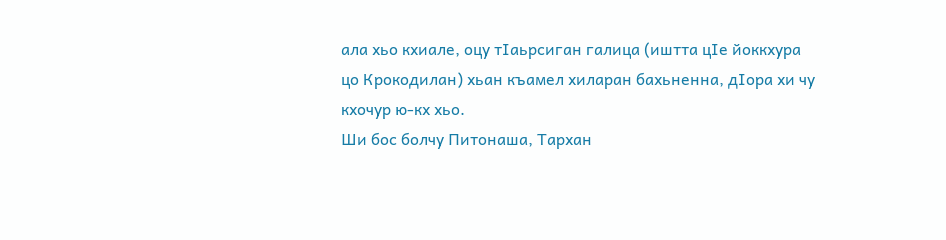ала хьо кхиале, оцу тIаьрсиган галица (иштта цIе йоккхура цо Крокодилан) хьан къамел хиларан бахьненна, дIора хи чу кхочур ю-кх хьо.
Ши бос болчу Питонаша, Тархан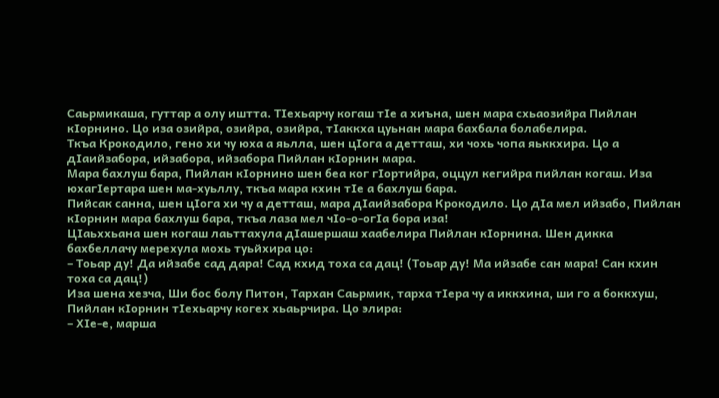Саьрмикаша, гуттар а олу иштта. ТIехьарчу когаш тIе а хиъна, шен мара схьаозийра Пийлан кIорнино. Цо иза озийра, озийра, озийра, тIаккха цуьнан мара бахбала болабелира.
Ткъа Крокодило, гено хи чу юха а яьлла, шен цIога а детташ, хи чохь чопа яьккхира. Цо а дIаийзабора, ийзабора, ийзабора Пийлан кIорнин мара.
Мара бахлуш бара, Пийлан кIорнино шен беа ког гIортийра, оццул кегийра пийлан когаш. Иза юхагIертара шен ма-хуьллу, ткъа мара кхин тIе а бахлуш бара.
Пийсак санна, шен цIога хи чу а детташ, мара дIаийзабора Крокодило. Цо дIа мел ийзабо, Пийлан кIорнин мара бахлуш бара, ткъа лаза мел чIо-о-огIа бора иза!
ЦIаьххьана шен когаш лаьттахула дIашершаш хаабелира Пийлан кIорнина. Шен дикка бахбеллачу мерехула мохь туьйхира цо:
– Тоьар ду! Да ийзабе сад дара! Сад кхид тоха са дац! (Тоьар ду! Ма ийзабе сан мара! Сан кхин тоха са дац!)
Иза шена хезча, Ши бос болу Питон, Тархан Саьрмик, тарха тIера чу а иккхина, ши го а боккхуш, Пийлан кIорнин тIехьарчу когех хьаьрчира. Цо элира:
– ХIе-е, марша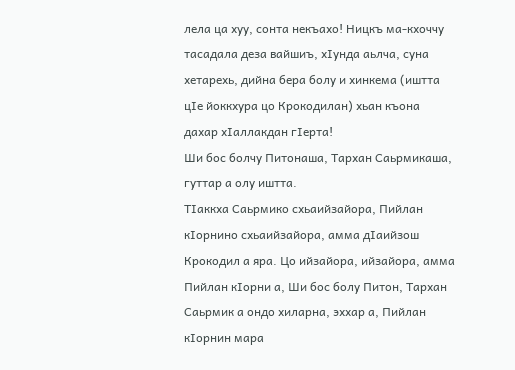лела ца хуу, сонта некъахо! Ницкъ ма-кхоччу тасадала деза вайшиъ, хIунда аьлча, суна хетарехь, дийна бера болу и хинкема (иштта цIе йоккхура цо Крокодилан) хьан къона дахар хIаллакдан гIерта!
Ши бос болчу Питонаша, Тархан Саьрмикаша, гуттар а олу иштта.
ТIаккха Саьрмико схьаийзайора, Пийлан кIорнино схьаийзайора, амма дIаийзош Крокодил а яра. Цо ийзайора, ийзайора, амма Пийлан кIорни а, Ши бос болу Питон, Тархан Саьрмик а ондо хиларна, эххар а, Пийлан кIорнин мара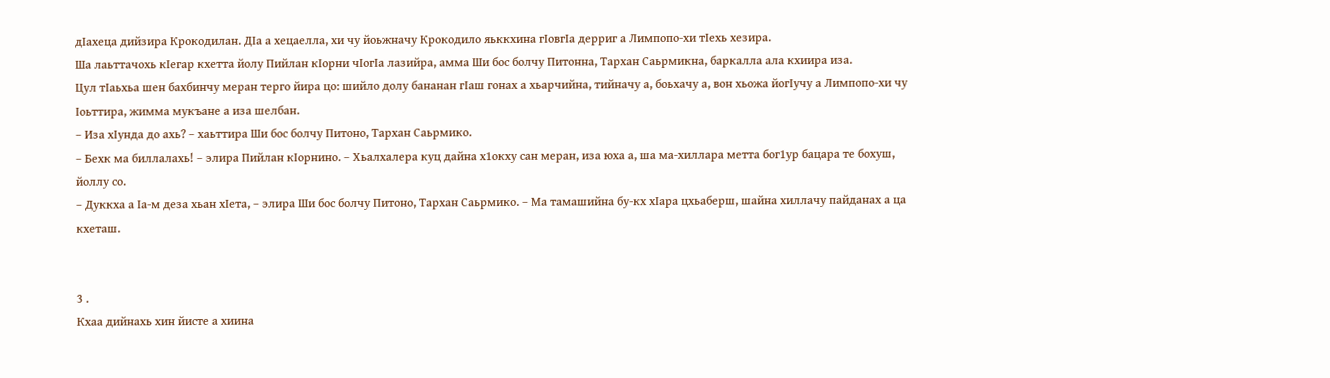дIахеца дийзира Крокодилан. ДIа а хецаелла, хи чу йоьжначу Крокодило яьккхина гIовгIа дерриг а Лимпопо-хи тIехь хезира.
Ша лаьттачохь кIегар кхетта йолу Пийлан кIорни чIогIа лазийра, амма Ши бос болчу Питонна, Тархан Саьрмикна, баркалла ала кхиира иза.
Цул тIаьхьа шен бахбинчу меран терго йира цо: шийло долу бананан гIаш гонах а хьарчийна, тийначу а, боьхачу а, вон хьожа йогIучу а Лимпопо-хи чу Iоьттира, жимма мукъане а иза шелбан.
– Иза хIунда до ахь? – хаьттира Ши бос болчу Питоно, Тархан Саьрмико.
– Бехк ма биллалахь! – элира Пийлан кIорнино. – Хьалхалера куц дайна х1окху сан меран, иза юха а, ша ма-хиллара метта бог1ур бацара те бохуш, йоллу со.
– Дуккха а Iа-м деза хьан хIета, – элира Ши бос болчу Питоно, Тархан Саьрмико. – Ма тамашийна бу-кх хIара цхьаберш, шайна хиллачу пайданах а ца кхеташ.


3 .
Кхаа дийнахь хин йисте а хиина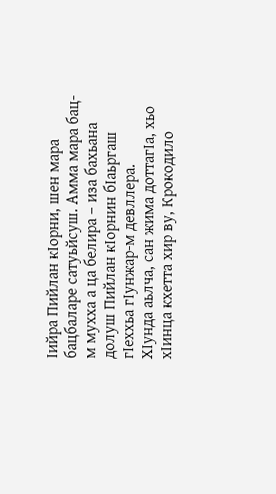Iийра Пийлан кIорни, шен мара бацбаларе сатуьйсуш. Амма мара бац-м мухха а ца белира – иза бахьана долуш Пийлан кIорнин бIаьргаш гIеххьа гIунжар-м девллера.
ХIунда аьлча, сан жима доттагIа, хьо хIинца кхетта хир ву, Крокодило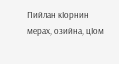Пийлан кIорнин мерах, озийна, цIом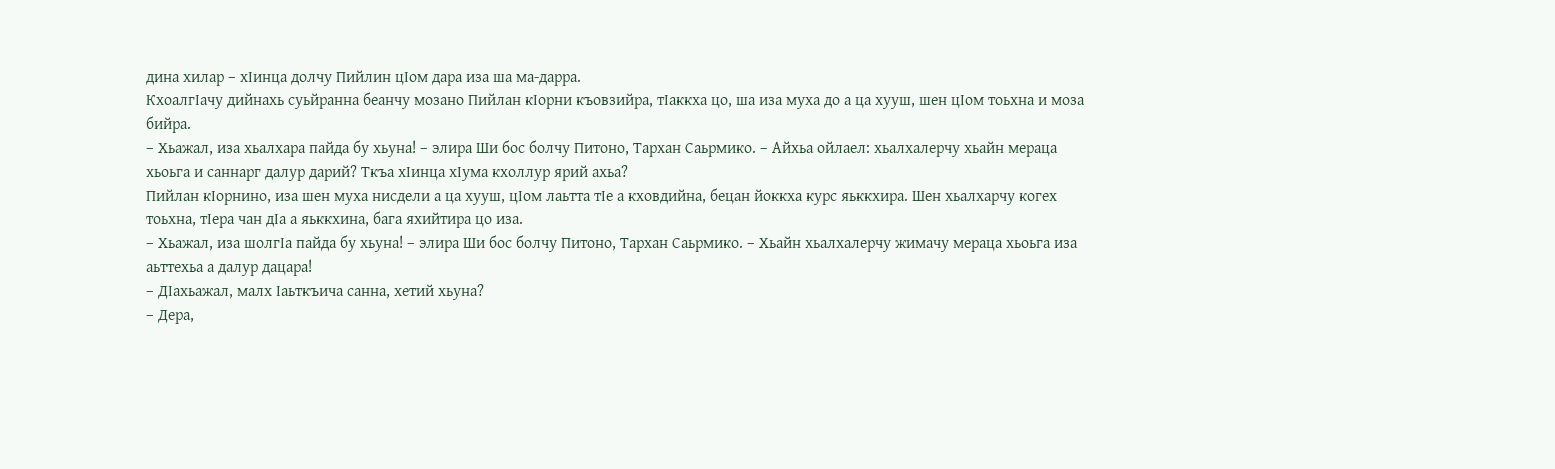дина хилар – хIинца долчу Пийлин цIом дара иза ша ма-дарра.
КхоалгIачу дийнахь суьйранна беанчу мозано Пийлан кIорни къовзийра, тIаккха цо, ша иза муха до а ца хууш, шен цIом тоьхна и моза бийра.
– Хьажал, иза хьалхара пайда бу хьуна! – элира Ши бос болчу Питоно, Тархан Саьрмико. – Айхьа ойлаел: хьалхалерчу хьайн мераца хьоьга и саннарг далур дарий? Ткъа хIинца хIума кхоллур ярий ахьа?
Пийлан кIорнино, иза шен муха нисдели а ца хууш, цIом лаьтта тIе а кховдийна, бецан йоккха курс яьккхира. Шен хьалхарчу когех тоьхна, тIера чан дIа а яьккхина, бага яхийтира цо иза.
– Хьажал, иза шолгIа пайда бу хьуна! – элира Ши бос болчу Питоно, Тархан Саьрмико. – Хьайн хьалхалерчу жимачу мераца хьоьга иза аьттехьа а далур дацара!
– ДIахьажал, малх Iаьткъича санна, хетий хьуна?
– Дера,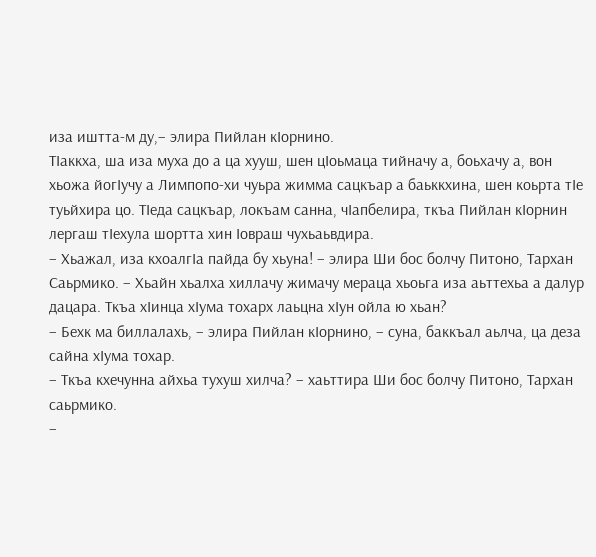иза иштта-м ду,– элира Пийлан кIорнино.
ТIаккха, ша иза муха до а ца хууш, шен цIоьмаца тийначу а, боьхачу а, вон хьожа йогIучу а Лимпопо-хи чуьра жимма сацкъар а баьккхина, шен коьрта тIе туьйхира цо. ТIеда сацкъар, локъам санна, чIапбелира, ткъа Пийлан кIорнин лергаш тIехула шортта хин Iовраш чухьаьвдира.
– Хьажал, иза кхоалгIа пайда бу хьуна! – элира Ши бос болчу Питоно, Тархан Саьрмико. – Хьайн хьалха хиллачу жимачу мераца хьоьга иза аьттехьа а далур дацара. Ткъа хIинца хIума тохарх лаьцна хIун ойла ю хьан?
– Бехк ма биллалахь, – элира Пийлан кIорнино, – суна, баккъал аьлча, ца деза сайна хIума тохар.
– Ткъа кхечунна айхьа тухуш хилча? – хаьттира Ши бос болчу Питоно, Тархан саьрмико.
–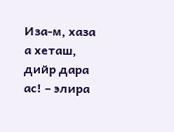Иза-м, хаза а хеташ, дийр дара ас! – элира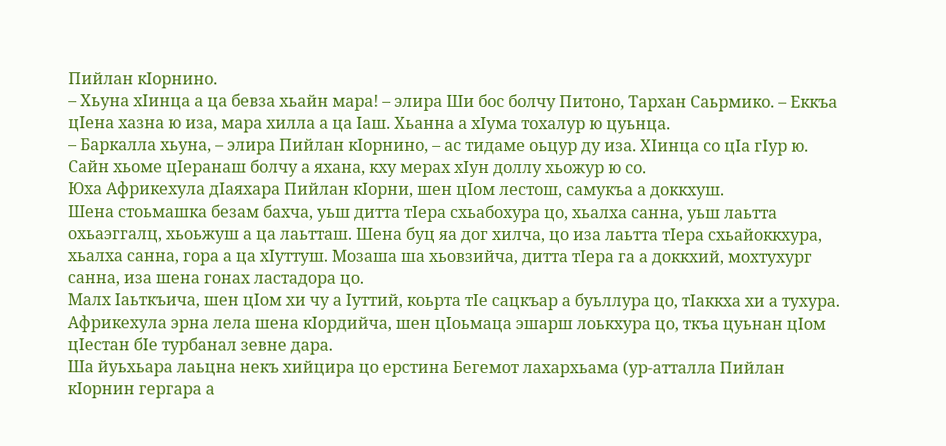Пийлан кIорнино.
– Хьуна хIинца а ца бевза хьайн мара! – элира Ши бос болчу Питоно, Тархан Саьрмико. – Еккъа цIена хазна ю иза, мара хилла а ца Iаш. Хьанна а хIума тохалур ю цуьнца.
– Баркалла хьуна, – элира Пийлан кIорнино, – ас тидаме оьцур ду иза. ХIинца со цIа гIур ю. Сайн хьоме цIеранаш болчу а яхана, кху мерах хIун доллу хьожур ю со.
Юха Африкехула дIаяхара Пийлан кIорни, шен цIом лестош, самукъа а доккхуш.
Шена стоьмашка безам бахча, уьш дитта тIера схьабохура цо, хьалха санна, уьш лаьтта охьаэггалц, хьоьжуш а ца лаьтташ. Шена буц яа дог хилча, цо иза лаьтта тIера схьайоккхура, хьалха санна, гора а ца хIуттуш. Мозаша ша хьовзийча, дитта тIера га а доккхий, мохтухург санна, иза шена гонах ластадора цо.
Малх Iаьткъича, шен цIом хи чу а Iуттий, коьрта тIе сацкъар а буьллура цо, тIаккха хи а тухура.
Африкехула эрна лела шена кIордийча, шен цIоьмаца эшарш лоькхура цо, ткъа цуьнан цIом цIестан бIе турбанал зевне дара.
Ша йуьхьара лаьцна некъ хийцира цо ерстина Бегемот лахархьама (ур-атталла Пийлан кIорнин гергара а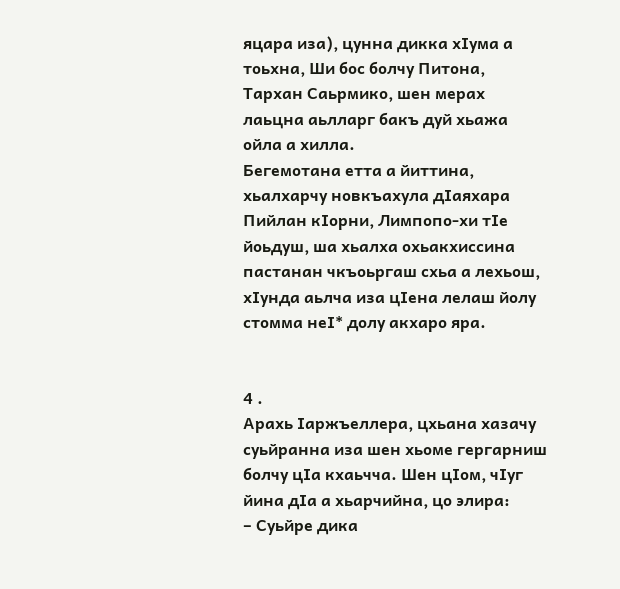яцара иза), цунна дикка хIума а тоьхна, Ши бос болчу Питона, Тархан Саьрмико, шен мерах лаьцна аьлларг бакъ дуй хьажа ойла а хилла.
Бегемотана етта а йиттина, хьалхарчу новкъахула дIаяхара Пийлан кIорни, Лимпопо-хи тIе йоьдуш, ша хьалха охьакхиссина пастанан чкъоьргаш схьа а лехьош, хIунда аьлча иза цIена лелаш йолу стомма неI* долу акхаро яра.


4 .
Арахь Iаржъеллера, цхьана хазачу суьйранна иза шен хьоме гергарниш болчу цIа кхаьчча. Шен цIом, чIуг йина дIа а хьарчийна, цо элира:
– Суьйре дика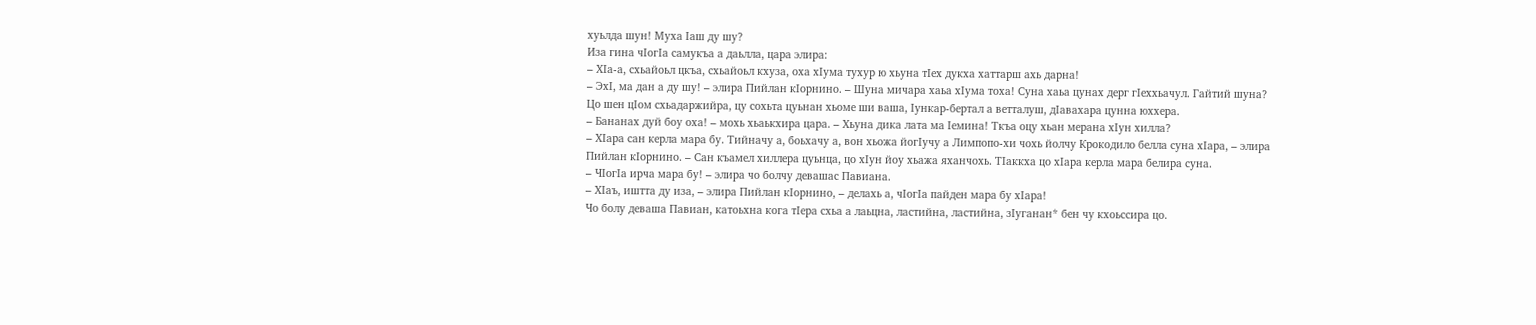хуьлда шун! Муха Iаш ду шу?
Иза гина чIогIа самукъа а даьлла, цара элира:
– ХIа-а, схьайоьл цкъа, схьайоьл кхуза, оха хIума тухур ю хьуна тIех дукха хаттарш ахь дарна!
– ЭхI, ма дан а ду шу! – элира Пийлан кIорнино. – Шуна мичара хаьа хIума тоха! Суна хаьа цунах дерг гIеххьачул. Гайтий шуна?
Цо шен цIом схьадаржийра, цу сохьта цуьнан хьоме ши ваша, Iункар-бертал а ветталуш, дIавахара цунна юххера.
– Бананах дуй боу оха! – мохь хьаькхира цара. – Хьуна дика лата ма Iемина! Ткъа оцу хьан мерана хIун хилла?
– ХIара сан керла мара бу. Тийначу а, боьхачу а, вон хьожа йогIучу а Лимпопо-хи чохь йолчу Крокодило белла суна хIара, – элира Пийлан кIорнино. – Сан къамел хиллера цуьнца, цо хIун йоу хьажа яханчохь. ТIаккха цо хIара керла мара белира суна.
– ЧIогIа ирча мара бу! – элира чо болчу девашас Павиана.
– ХIаъ, иштта ду иза, – элира Пийлан кIорнино, – делахь а, чIогIа пайден мара бу хIара!
Чо болу деваша Павиан, катоьхна кога тIера схьа а лаьцна, ластийна, ластийна, зIуганан* бен чу кхоьссира цо.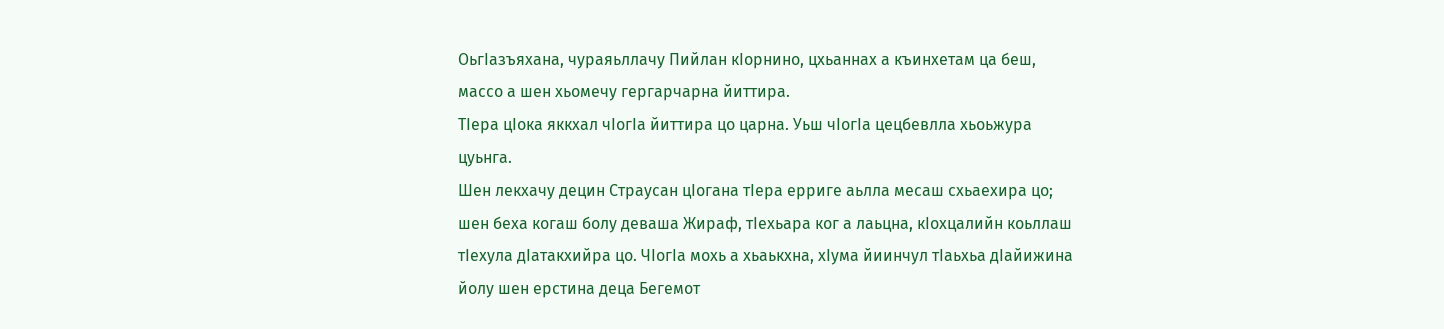ОьгIазъяхана, чураяьллачу Пийлан кIорнино, цхьаннах а къинхетам ца беш, массо а шен хьомечу гергарчарна йиттира.
ТIера цIока яккхал чIогIа йиттира цо царна. Уьш чIогIа цецбевлла хьоьжура цуьнга.
Шен лекхачу децин Страусан цIогана тIера ерриге аьлла месаш схьаехира цо; шен беха когаш болу деваша Жираф, тIехьара ког а лаьцна, кIохцалийн коьллаш тIехула дIатакхийра цо. ЧIогIа мохь а хьаькхна, хIума йиинчул тIаьхьа дIайижина йолу шен ерстина деца Бегемот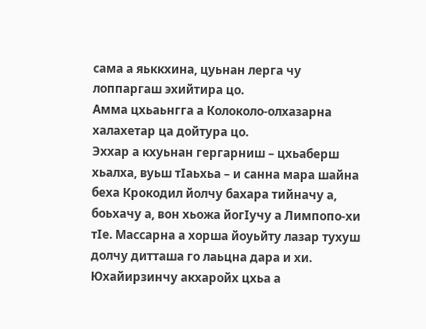сама а яьккхина, цуьнан лерга чу лоппаргаш эхийтира цо.
Амма цхьаьнгга а Колоколо-олхазарна халахетар ца дойтура цо.
Эххар а кхуьнан гергарниш – цхьаберш хьалха, вуьш тIаьхьа – и санна мара шайна беха Крокодил йолчу бахара тийначу а, боьхачу а, вон хьожа йогIучу а Лимпопо-хи тIе. Массарна а хорша йоуьйту лазар тухуш долчу дитташа го лаьцна дара и хи.
Юхайирзинчу акхаройх цхьа а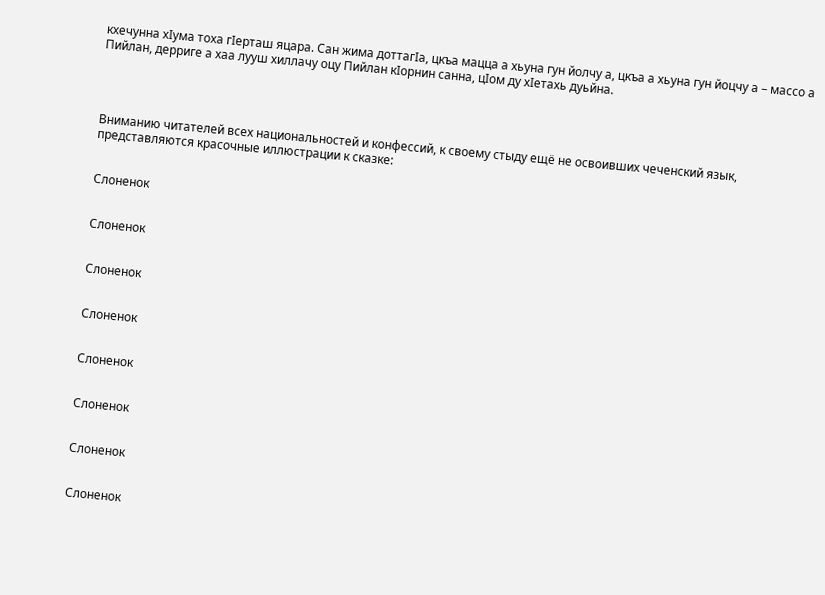кхечунна хIума тоха гIерташ яцара. Сан жима доттагIа, цкъа мацца а хьуна гун йолчу а, цкъа а хьуна гун йоцчу а – массо а Пийлан, дерриге а хаа лууш хиллачу оцу Пийлан кIорнин санна, цIом ду хIетахь дуьйна.




Вниманию читателей всех национальностей и конфессий, к своему стыду ещё не освоивших чеченский язык, представляются красочные иллюстрации к сказке:


Слоненок


Слоненок


Слоненок


Слоненок


Слоненок


Слоненок


Слоненок


Слоненок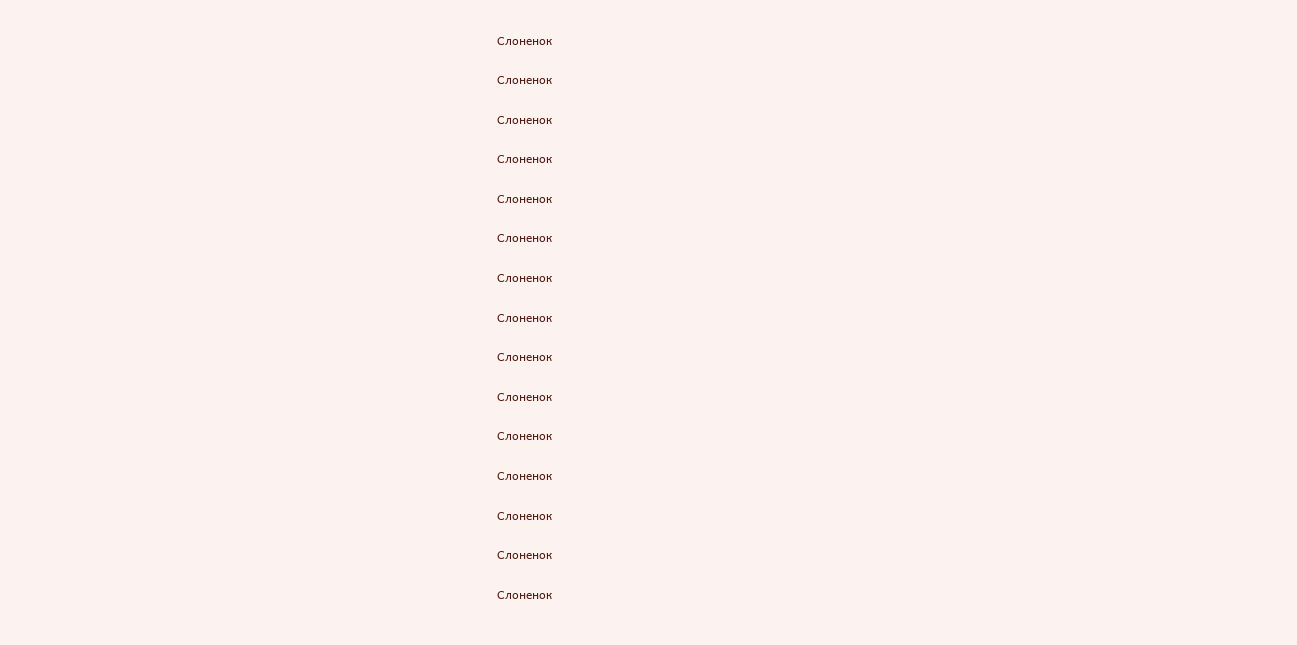Слоненок


Слоненок


Слоненок


Слоненок


Слоненок


Слоненок


Слоненок


Слоненок


Слоненок


Слоненок


Слоненок


Слоненок


Слоненок


Слоненок


Слоненок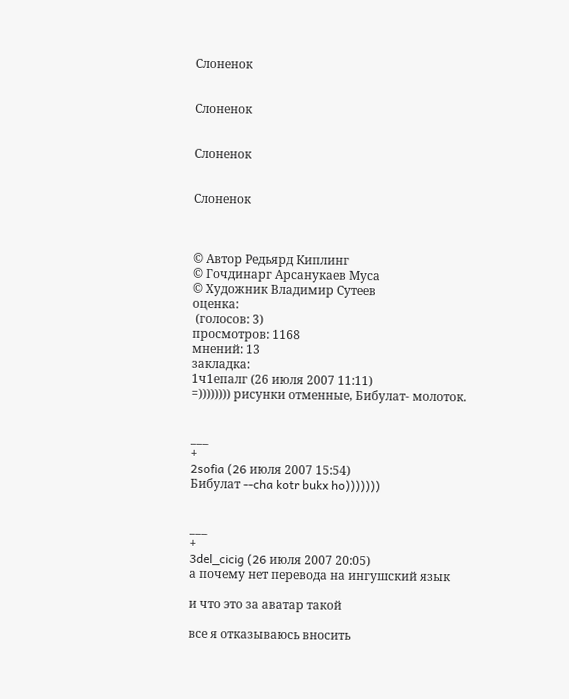Слоненок


Слоненок


Слоненок


Слоненок



© Автор Редьярд Киплинг
© Гочдинарг Арсанукаев Муса
© Художник Владимир Сутеев
оценка:
 (голосов: 3)
просмотров: 1168
мнений: 13
закладка:
1ч1епалг (26 июля 2007 11:11)
=)))))))) рисунки отменные, Бибулат- молоток.


___
+
2sofia (26 июля 2007 15:54)
Бибулат --cha kotr bukx ho)))))))


___
+
3del_cicig (26 июля 2007 20:05)
а почему нет перевода на ингушский язык

и что это за аватар такой

все я отказываюсь вносить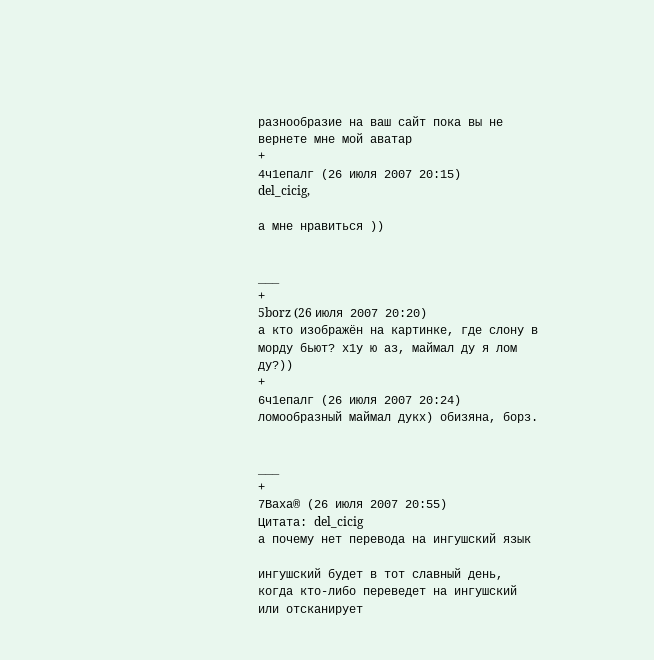разнообразие на ваш сайт пока вы не вернете мне мой аватар
+
4ч1епалг (26 июля 2007 20:15)
del_cicig,

а мне нравиться ))


___
+
5borz (26 июля 2007 20:20)
а кто изображён на картинке, где слону в морду бьют? х1у ю аз, маймал ду я лом ду?))
+
6ч1епалг (26 июля 2007 20:24)
ломообразный маймал дукх) обизяна, борз.


___
+
7Ваха® (26 июля 2007 20:55)
Цитата: del_cicig
а почему нет перевода на ингушский язык

ингушский будет в тот славный день, когда кто-либо переведет на ингушский или отсканирует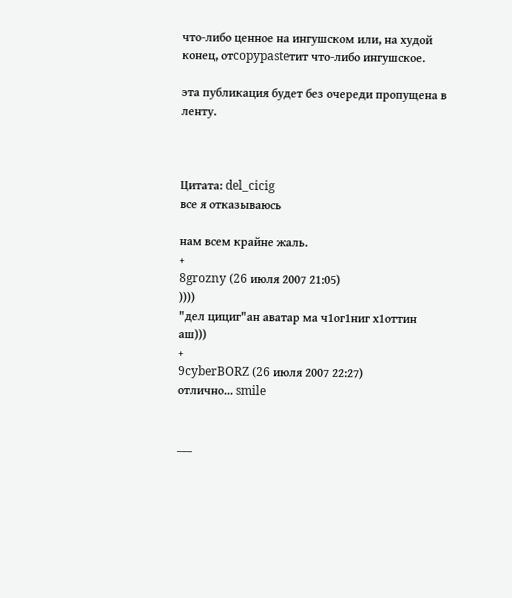что-либо ценное на ингушском или, на худой конец, отcopypasteтит что-либо ингушское.

эта публикация будет без очереди пропущена в ленту.



Цитата: del_cicig
все я отказываюсь

нам всем крайне жаль.
+
8grozny (26 июля 2007 21:05)
))))
"дел цициг"ан аватар ма ч1ог1ниг х1оттин аш)))
+
9cyberBORZ (26 июля 2007 22:27)
отлично... smile


___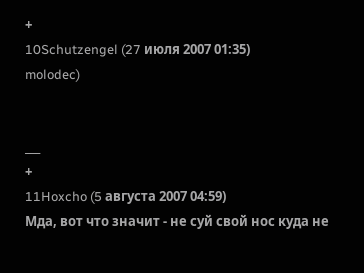+
10Schutzengel (27 июля 2007 01:35)
molodec)


___
+
11Hoxcho (5 августа 2007 04:59)
Мда, вот что значит - не суй свой нос куда не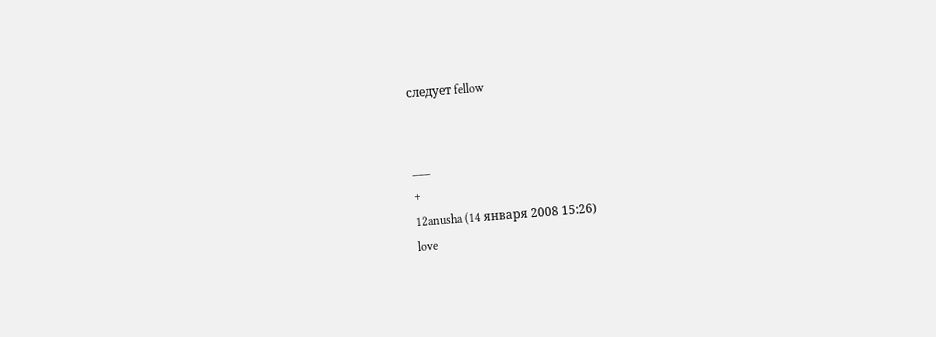следует fellow


___
+
12anusha (14 января 2008 15:26)
love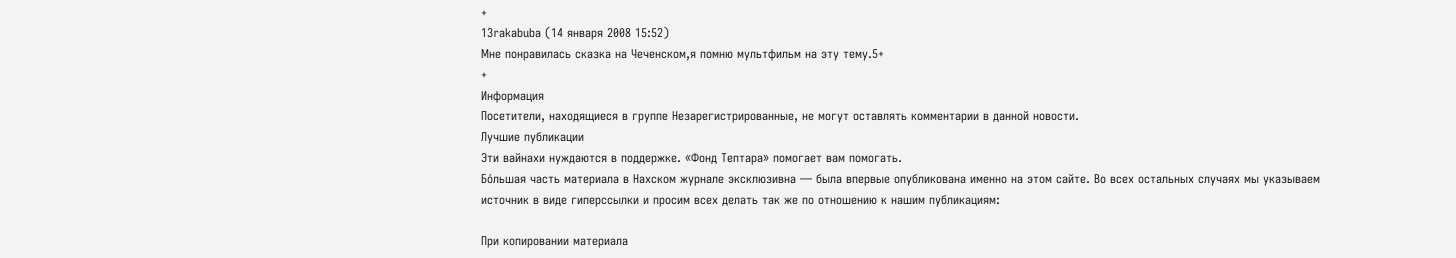+
13rakabuba (14 января 2008 15:52)
Мне понравилась сказка на Чеченском,я помню мультфильм на эту тему.5+
+
Информация
Посетители, находящиеся в группе Незарегистрированные, не могут оставлять комментарии в данной новости.
Лучшие публикации
Эти вайнахи нуждаются в поддержке. «Фонд Тептара» помогает вам помогать.
Бóльшая часть материала в Нахском журнале эксклюзивна — была впервые опубликована именно на этом сайте. Во всех остальных случаях мы указываем источник в виде гиперссылки и просим всех делать так же по отношению к нашим публикациям:

При копировании материала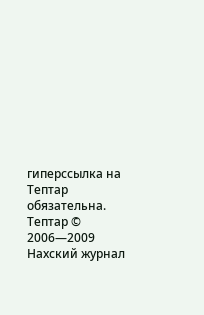гиперссылка на Тептар обязательна.
Тептар © 2006—2009 Нахский журнал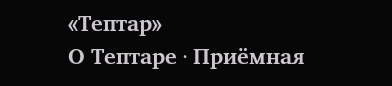«Тептар»
О Тептаре · Приёмная